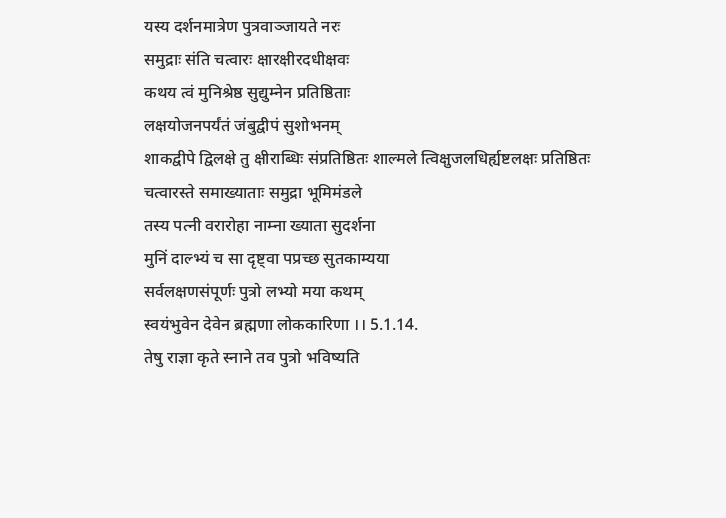यस्य दर्शनमात्रेण पुत्रवाञ्जायते नरः
समुद्राः संति चत्वारः क्षारक्षीरदधीक्षवः
कथय त्वं मुनिश्रेष्ठ सुद्युम्नेन प्रतिष्ठिताः
लक्षयोजनपर्यंतं जंबुद्वीपं सुशोभनम्
शाकद्वीपे द्विलक्षे तु क्षीराब्धिः संप्रतिष्ठितः शाल्मले त्विक्षुजलधिर्ह्यष्टलक्षः प्रतिष्ठितः
चत्वारस्ते समाख्याताः समुद्रा भूमिमंडले
तस्य पत्नी वरारोहा नाम्ना ख्याता सुदर्शना
मुनिं दाल्भ्यं च सा दृष्ट्वा पप्रच्छ सुतकाम्यया
सर्वलक्षणसंपूर्णः पुत्रो लभ्यो मया कथम्
स्वयंभुवेन देवेन ब्रह्मणा लोककारिणा ।। 5.1.14.
तेषु राज्ञा कृते स्नाने तव पुत्रो भविष्यति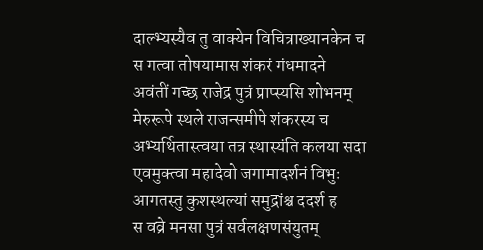दाल्भ्यस्यैव तु वाक्येन विचित्राख्यानकेन च
स गत्वा तोषयामास शंकरं गंधमादने
अवंतीं गच्छ राजेद्र पुत्रं प्राप्स्यसि शोभनम्
मेरुरूपे स्थले राजन्समीपे शंकरस्य च अभ्यर्थितास्त्वया तत्र स्थास्यंति कलया सदा
एवमुक्त्वा महादेवो जगामादर्शनं विभुः
आगतस्तु कुशस्थल्यां समुद्रांश्च ददर्श ह
स वव्रे मनसा पुत्रं सर्वलक्षणसंयुतम्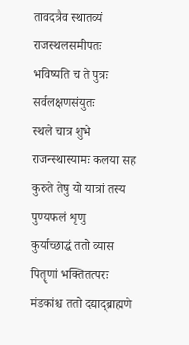तावदत्रैव स्थातव्यं राजस्थलसमीपतः
भविष्यति च ते पुत्रः सर्वलक्षणसंयुतः
स्थले चात्र शुभे राजन्स्थास्यामः कलया सह
कुरुते तेषु यो यात्रां तस्य पुण्यफलं शृणु
कुर्याच्छाद्धं ततो व्यास पितॄणां भक्तितत्परः
मंडकांश्च ततो दद्याद्ब्राह्मणे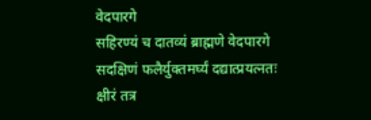वेदपारगे
सहिरण्यं च दातव्यं ब्राह्मणे वेदपारगे
सदक्षिणं फलैर्युक्तमर्घ्यं दद्यात्प्रयत्नतः
क्षीरं तत्र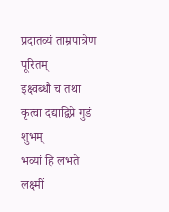प्रदातव्यं ताम्रपात्रेण पूरितम्
इक्ष्वब्धौ च तथा कृत्वा दद्याद्विप्रे गुडं शुभम्
भव्यां हि लभते लक्ष्मीं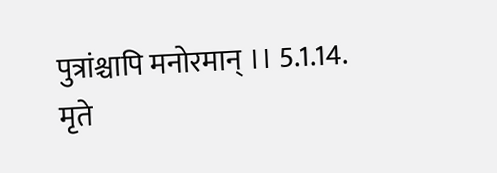पुत्रांश्चापि मनोरमान् ।। 5.1.14.
मृते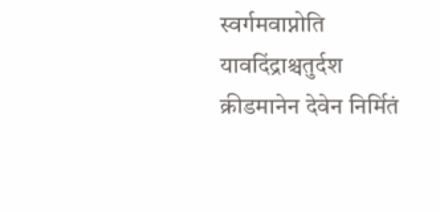स्वर्गमवाप्नोति यावदिंद्राश्चतुर्दश
क्रीडमानेन देवेन निर्मितं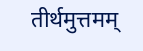तीर्थमुत्तमम्